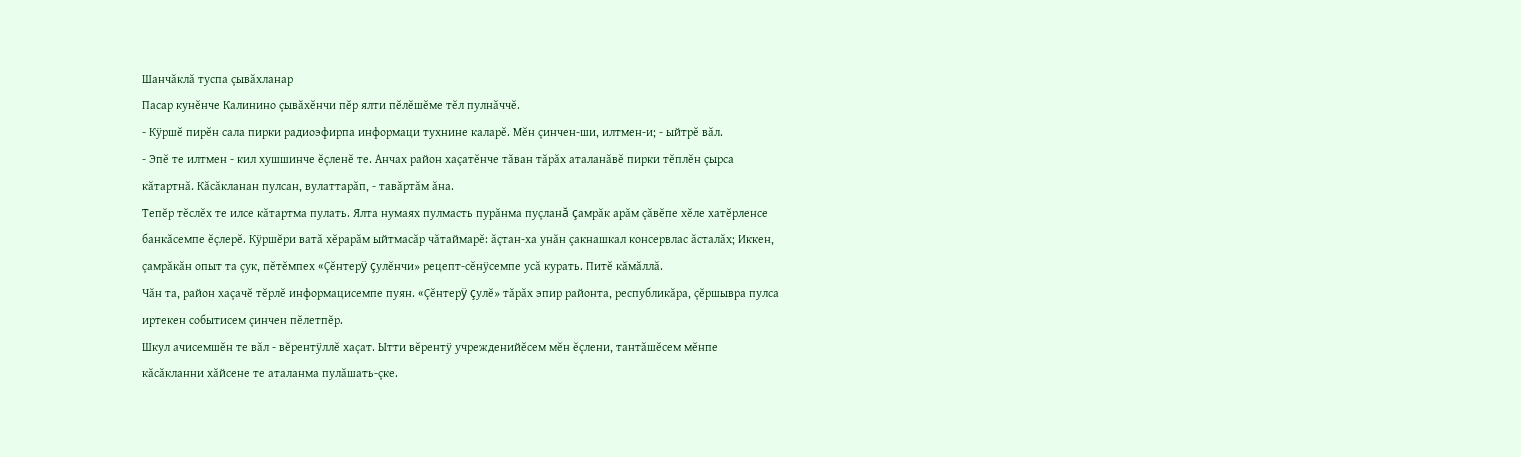Шанчăклă туспа çывăхланар
Пасар кунĕнче Калинино çывăхĕнчи пĕр ялти пĕлĕшĕме тĕл пулнăччĕ.
- Кÿршĕ пирĕн сала пирки радиоэфирпа информаци тухнине каларĕ. Мĕн çинчен-ши, илтмен-и; - ыйтрĕ вăл.
- Эпĕ те илтмен - кил хушшинче ĕçленĕ те. Анчах район хаçатĕнче тăван тăрăх аталанăвĕ пирки тĕплĕн çырса кăтартнă. Кăсăкланан пулсан, вулаттарăп, - тавăртăм ăна.
Тепĕр тĕслĕх те илсе кăтартма пулать. Ялта нумаях пулмасть пурăнма пуçланă çамрăк арăм çăвĕпе хĕле хатĕрленсе банкăсемпе ĕçлерĕ. Кÿршĕри ватă хĕрарăм ыйтмасăр чăтаймарĕ: ăçтан-ха унăн çакнашкал консервлас ăсталăх; Иккен, çамрăкăн опыт та çук, пĕтĕмпех «Çĕнтерÿ çулĕнчи» рецепт-сĕнÿсемпе усă курать. Питĕ кăмăллă.
Чăн та, район хаçачĕ тĕрлĕ информацисемпе пуян. «Çĕнтерÿ çулĕ» тăрăх эпир районта, республикăра, çĕршывра пулса иртекен событисем çинчен пĕлетпĕр.
Шкул ачисемшĕн те вăл - вĕрентÿллĕ хаçат. Ытти вĕрентÿ учрежденийĕсем мĕн ĕçлени, тантăшĕсем мĕнпе кăсăкланни хăйсене те аталанма пулăшать-çке.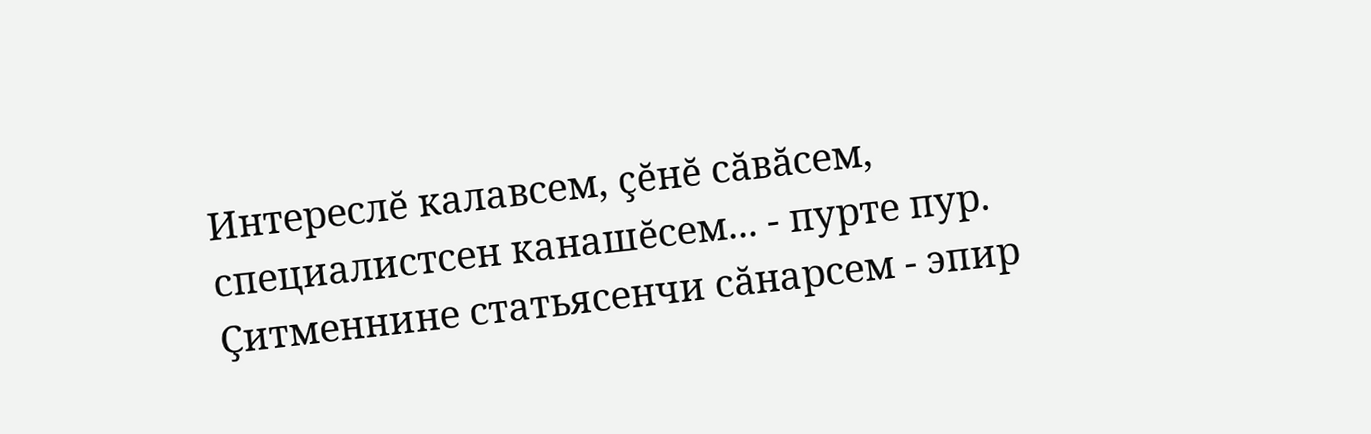Интереслĕ калавсем, çĕнĕ сăвăсем, специалистсен канашĕсем... - пурте пур. Çитменнине статьясенчи сăнарсем - эпир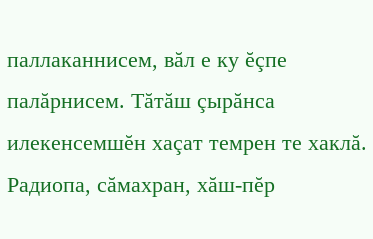паллаканнисем, вăл е ку ĕçпе палăрнисем. Тăтăш çырăнса илекенсемшĕн хаçат темрен те хаклă. Радиопа, сăмахран, хăш-пĕр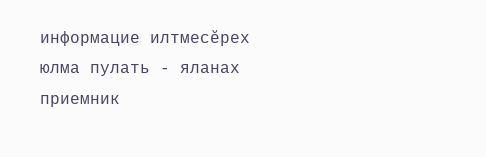информацие илтмесĕрех юлма пулать - яланах приемник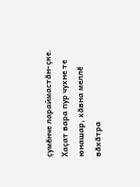çумĕнче лараймастăн-çке. Хаçат вара пур чухне те юнашар, хăвна меллĕ вăхăтра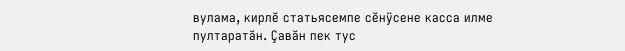вулама, кирлĕ статьясемпе сĕнÿсене касса илме пултаратăн. Çавăн пек тус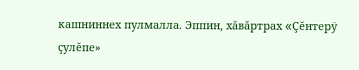кашниннех пулмалла. Эппин, хăвăртрах «Çĕнтерÿ çулĕпе»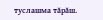туслашма тăрăш.